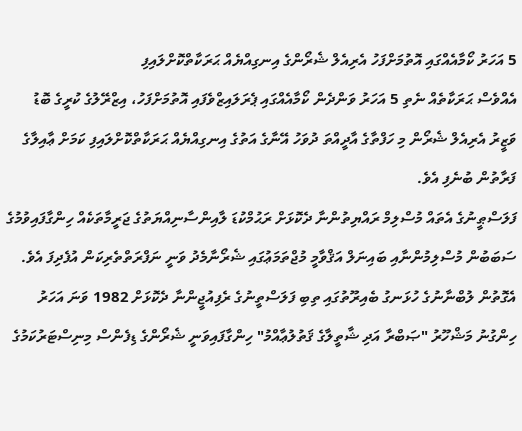5 އަހަރު ކޯމާއެއްގައި އޮތުމަށްފަހު އެރިއެލް ޝެރޯންގެ އިނގިއްޔެއް ޙަރަކާތްކޮށްލައިފި
އެއްވެސް ޙަރަކާތެއް ނެތި 5 އަހަރު ވަންދެން ކޯމާއެއްގައި ޕެރަލައިޒްވެފައި އޮތުމަށްފަހު، އިޒްރޭލުގެ ކުރީގެ ބޮޑު ވަޒީރު އެރިއެލް ޝެރޯން މި ހަފްތާގެ އާދީއްތަ ދުވަހު އޭނާގެ އަތުގެ އިނގިއްޔެއް ޙަރަކާތްކޮށްލައިފި ކަމަށް ޢާއިލާގެ ފަރާތުން ބުނެފި އެވެ.
ފަލަސްޠީނުގެ އެތައް މުސްލިމް ރައްޔިތުންނާ ދެކޮޅަށް ރަޙުމްކުޑަ ލާއިންސާނިއްޔަތުގެ ޖަރީމާތަކެއް ހިންގާފައިވުމުގެ ސަބަބުން މުސްލިމުންނާއި ބައިނަލް އަޤްވާމީ މުޖްތަމަޢުގައި ޝެރޯނާމެދު ވަނީ ނަފްރަތްތެރިކަން އުފެދިފަ އެވެ. އެގޮތުން ލުބްނާނުގެ ހުޅަނގު ބެއިރޫތުގައި ތިބި ފަލަސްތީނުގެ ރެފިއުޖީންނާ ދެކޮޅަށް 1982 ވަނަ އަހަރު ހިންގުނު މަޝްހޫރު "ޞަބްރާ އަދި ޝާތީލާގެ ޤަތުލުޢާއްމު" ހިންގާފައިވަނީ ޝެރޯންގެ ޑިފެންސް މިނިސްޓަރުކަމުގެ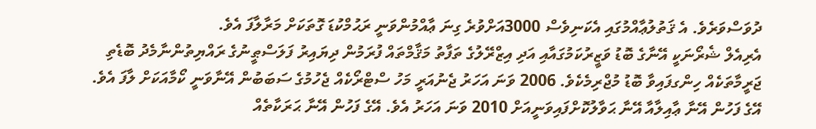ދުވަސްވަރެވެ. އެ ޤަތުލުޢާއްމުގައި އެކަނިވެސް 3000އަށްވުރެ ގިނަ ޢާއްމުންވަނީ ރަޙުމްކުޑަ ގޮތަކަށް މަރާލާފަ އެވެ.
އެރިއެލް ޝެރޯނަކީ އޭނާގެ ބޮޑު ވަޒީރުކަމުގައާއި އަދި އިޒްރޭލުގެ ތަފާތު މަޤާމްތައް ފުރަމުން ދިޔައިރު ފަލަސްޠީނުގެ ރައްޔިތުންނާމެދު ބޮޑެތި ޖަރީމާތަކެއް ހިންގފައިވާ ބޮޑު މުޖްރިމެކެވެ. 2006 ވަނަ އަހަރު ޖެނުއަރީ މަހު ސްޓްރޯކެއް ޖެހުމުގެ ސަބަބުން އޭނާވަނީ ކޯމާއަކަށް ލާފަ އެވެ. އޭގެ ފަހުން އޭނާ ޢާއިލާއާ އޭނާ ޙަވާލުކޮށްފައިވަނީއަށް 2010 ވަނަ އަހަރު އެވެ. އޭގެ ފަހުން އޭނާ ޙަރަކާތެއް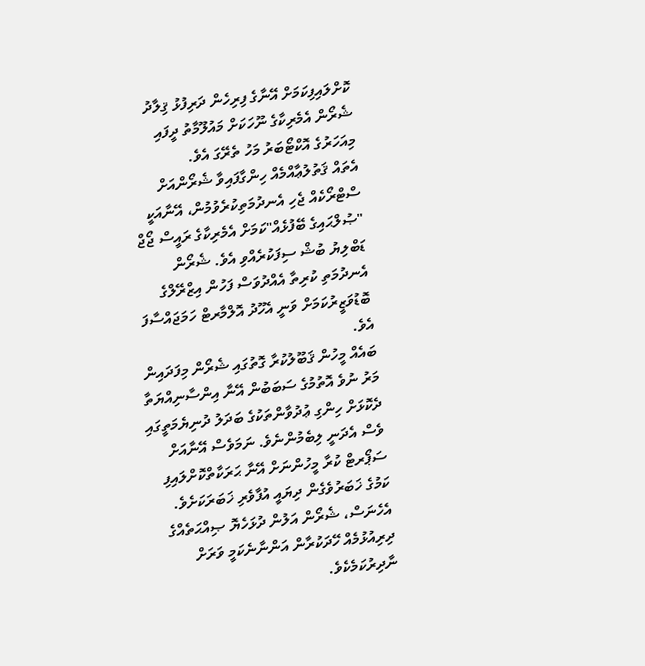ކޮށްލައިފިކަމަށް އޭނާގެ ފިރިހެން ދަރިފުޅު ޤިލާދު ޝެރޯން އެމެރިކާގެ ނޫހަކަށް މައުލޫމާތު ދީފައި މިއަހަރުގެ އޮކްޓޯބަރު މަހު ތެރޭގަ އެވެ.
އެތައް ޤަތުލުޢާއްމެއް ހިންގާފައިވާ ޝެރޯންއަށް ސްޓްރޯކެއް ޖެހި އެނދުމަތިކުރެވުމުން، އޭނާއަކީ "ޞުލްޙައިގެ ބޭފުޅެއް"ކަމަށް އެމެރިކާގެ ރައީސް ޖޯޖް ޑަބްލިޔު ބުޝް ސިފަކުރެއްވި އެވެ. ޝެރޯން އެނދުމަތި ކުރިތާ އެއްދުވަސް ފަހުން އިޒްރޭލްގެ ބޮޑުވަޒީރުކަމަށް ވަނީ އެހޫދު އޮލްމާރޓް ހަމަޖައްސާފަ އެވެ.
ބައެއް މީހުން ޤަބޫލުކުރާ ގޮތުގައި ޝެރޯން މިފަދައިން މަރު ނުވެ އޮތުމުގެ ސަބަބުން އޭނާ އިންސާނިއްޔަތާ ދެކޮޅަށް ހިންގި ޢުދުވާންތަކުގެ ބަދަލު ދުނިޔެމަތީގައި ވެސް އެދަނީ ލިބެމުންނެވެ. ނަމަވެސް އޭނާއަށް ސަޕޯރޓް ކުރާ މީހުންނަށް އޭނާ ޙަރަކާތްކޮށްލައިފި ކަމުގެ ޚަބަރުވެގެން ދިޔައީ އުފާވެރި ޚަބަރަކަށެވެ. އެހެނަސް، ޝެރޯން އަލުން ދުޅަހެޔޮ ޞިއްޙަތެއްގެ ދިރިއުޅުމެއް ހޭދަކުރާން އަންނާނެކަމީ ވަރަށް ނާދިރުކަމެކެވެ.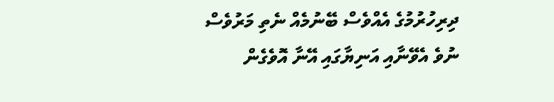ދިރިހުރުމުގެ އެއްވެސް ބޭނުމެއް ނެތި މަރުވެސް ނުވެ އެވޭނާއި އަނިޔާގައި އޭނާ އޮވެގެން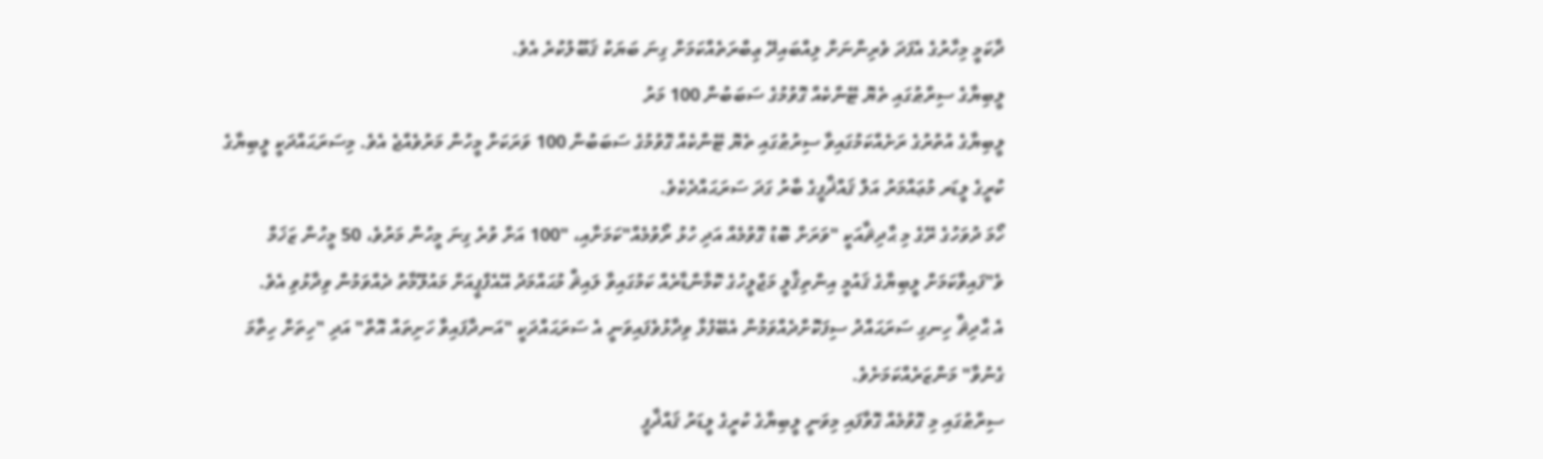ދާކަމީ މިހާރުގެ އެފަދަ ވެރިންނަށް ލިއްބައިދޭ ޢިބްރަތެއްކަމަށް ގިނަ ބަޔަކު ޤަބޫލުކުރެ އެވެ.
ލީބިޔާގެ ސިރްޠުގައި ތެޔޮ ޓޭންކެއް ގޮވުމުގެ ސަބަބުން 100 މަރު
ލީބިޔާގެ އުތުރުގެ ރަށެއްކަމުގައިވާ ސިރުޠުގައި ތެޔޮ ޓޭންކެއް ގޮވުމުގެ ސަބަބުން 100 ވަރަކަށް މީހުން މަރުވެއްޖެ އެވެ. މިސަރަޙައްދަކީ ލީބިޔާގެ ކުރީގެ ލީޑަރ މުޢައްމަރު އަލް ޤައްޛާފީގެ ބާރު ގަދަ ސަރަޙައްދެކެވެ.
ހޯމަ ދުވަހުގެ ރޭގެ މި ޙާދިޘާއަކީ "ވަރަށް ބޮޑު ގޮވުމެއް އަދި ހުޅު ރޯވުމެއް"ކަމަށާއި، "100 އަށް ވުރެ ގިނަ މީހުން މަރުވެ، 50 މީހުން ޒަޚަމް ވެ"ފައިވާކަމަށް ލީބިޔާގެ ޤައުމީ އިންތިޤާލީ މަޖްލީހުގެ ކޮމާންޑާރެއް ކަމުގައިވާ ލައިޘް މުޙައްމަދު އޭއެފްޕީއަށް މައުލޫމާތު ދެއްވަމުން ވިދާޅުވި އެވެ.
އެ ޙާދިޘާ ހިނގި ސަރަޙައްދު ސިފަކޮށްދެއްވަމުން އެބޭފުޅާ ވިދާޅުވެފައިވަނީ އެ ސަރަޙައްދަކީ "އަނދާފައިވާ ހަށިތައް އޮތް" އަދި "ހިތަށް ހިތާމަ ގެނުވާ" މަންޒަރެއްކަމަށެވެ.
ސިރްޠުގައި މި ގޮވުމެއް ގޮވާފައި މިވަނީ ލީބިޔާގެ ކުރީގެ ލީޑަރު ޤައްޛާފީ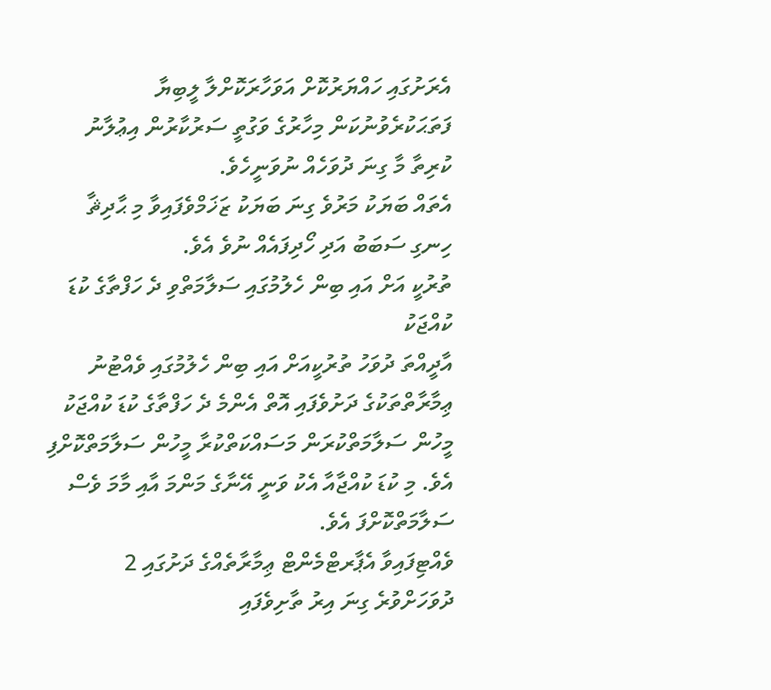އެރަށުގައި ހައްޔަރުކޮށް އަވަހާރަކޮށްލާ ލީބިޔާ ފަތަޙަކުރެވުނުކަން މިހާރުގެ ވަގުތީ ސަރުކާރުން އިޢުލާނު ކުރިތާ މާ ގިނަ ދުވަހެއް ނުވަނީހެވެ.
އެތައް ބަޔަކު މަރުވެ ގިނަ ބަޔަކު ޒަޚަމްވެފައިވާ މި ޙާދިޘާ ހިނގި ސަބަބު އަދި ހޯދިފައެއް ނުވެ އެވެ.
ތުރުކީ އަށް އައި ބިން ހެލުމުގައި ސަލާމަތްވި ދެ ހަފްތާގެ ކުޑަ ކުއްޖަކު
އާދީއްތަ ދުވަހު ތުރުކީއަށް އައި ބިން ހެލުމުގައި ވެއްޓުނު ޢިމާރާތްތަކުގެ ދަށުވެފައި އޮތް އެންމެ ދެ ހަފްތާގެ ކުޑަ ކުއްޖަކު މީހުން ސަލާމަތްކުރަން މަސައްކަތްކުރާ މީހުން ސަލާމަތްކޮށްފި އެވެ. މި ކުޑަ ކުއްޖާއާ އެކު ވަނީ އޭނާގެ މަންމަ އާއި މާމަ ވެސް ސަލާމަތްކޮށްފަ އެވެ.
ވެއްޓިފައިވާ އެޕާރޓްމެންޓް ޢިމާރާތެއްގެ ދަށުގައި 2 ދުވަހަށްވުރެ ގިނަ އިރު ތާށިވެފައި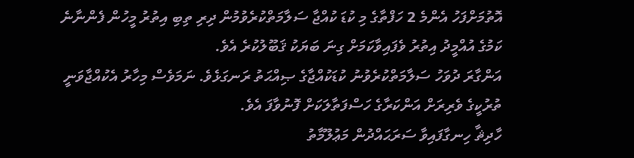އޮތުމަށްފަހު އެންމެ 2 ހަފްތާގެ މި ކުޑަ ކުއްޖާ ސަލާމަތްކުރެވުމުން ދިރި ތިބި އިތުރު މީހުން ފެންނާނެ ކަމުގެ އުއްމީދު އިތުރު ވެފައިވާކަމަށް ގިނަ ބަޔަކު ޤަބޫލުކުރެ އެވެ.
އަންގާރަ ދުވަހު ސަލާމަތްކުރެވުނު ކުޑަކުއްޖާގެ ޞިއްޙަތު ރަނގަޅެވެ. ނަމަވެސް މިހާރު އެކުއްޖާވަނީ ތުރުކީގެ ވެރިރަށް އަންކަރާގެ ހަސްފަތާލަކަށް ފޮނުވާފަ އެވެ.
ހާދިޘާ ހިނގާފައިވާ ސަރަޙައްދުން މަޢުލޫމާތު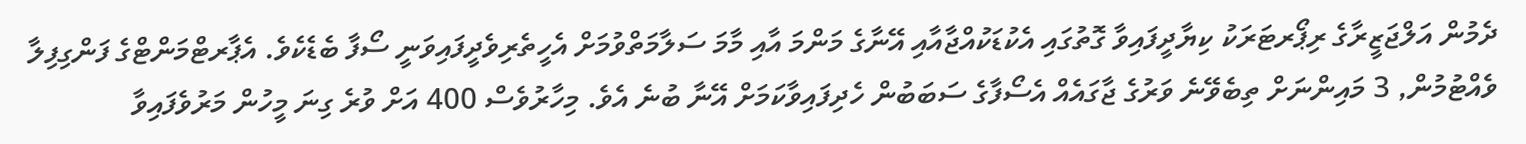ދެމުން އަލްޖަޒީރާގެ ރިޕޯރޓަރަކު ކިޔާދީފައިވާ ގޮތުގައި އެކުޑަކުއްޖާއާއި އޭނާގެ މަންމަ އާއި މާމަ ސަލާމަތްވުމަށް އެހީތެރިވެދީފައިވަނީ ސޯފާ ބެޑެކެވެ. އެޕާރޓްމަންޓްގެ ފަންގިފިލާ ވެއްޓުމުން, 3 މައިންނަށް ތިބެވޭނެ ވަރުގެ ޖާގައެއް އެސޯފާގެ ސަބަބުން ހެދިފައިވާކަމަށް އޭނާ ބުނެ އެވެ. މިހާރުވެސް 400 އަށް ވުރެ ގިނަ މީހުން މަރުވެފައިވާ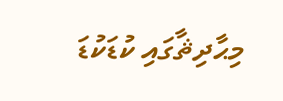މިޙާދިޘާގައި ކުޑަކުޑަ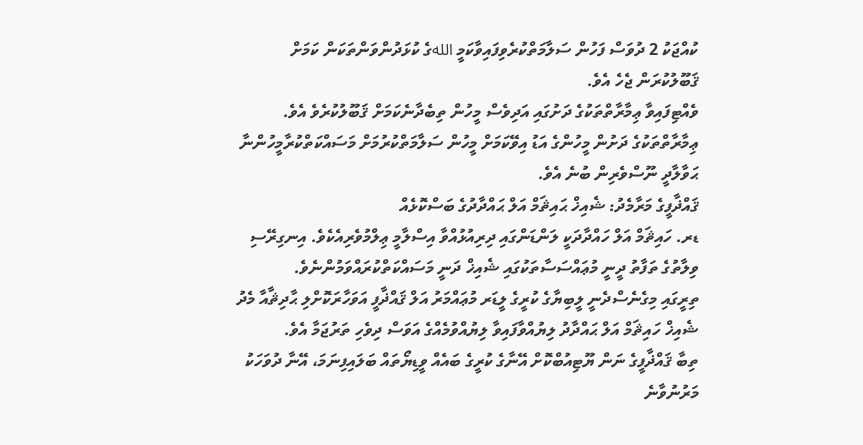ކުއްޖަކު 2 ދުވަސް ފަހުން ސަލާމަތްކުރެވިފައިވާކަމީ اللهގެ ކުޅަދުންވަންތަކަން ކަމަށް ޤަބޫލުކުރަން ޖެހެ އެވެ.
ވެއްޓިފައިވާ ޢިމާރާތްތަކުގެ ދަށުގައި އަދިވެސް މީހުން ތިބެދާނެކަމަށް ޤަބޫލުކުރެވެ އެވެ. ޢިމާރާތްތަކުގެ ދަށުން މީހުންގެ އަޑު އިވޭކަމަށް މީހުން ސަލާމަތްކުރުމަށް މަސައްކަތްކުރާމީހުންނާ ޙަވާލާދީ ނޫސްވެރިން ބުނެ އެވެ.
ޤައްޛާފީގެ މަރާމެދު: ޝެއިޚް ޙައިޘަމް އަލް ޙައްދާދުގެ ބަސްކޮޅެއް
ޑރ. ހައިޘަމް އަލް ހައްދާދަކީ ލަންޑަންގައި ދިރިއުޅުއްވާ އިސްލާމީ ޢިލްމުވެރިއެކެވެ. އިނގިރޭސި ވިލާތުގެ ތަފާތު ދީނީ މުޢައްސަސާތަކުގައި ޝެއިޚް ދަނީ މަސައްކަތްކުރައްވަމުންނެވެ.
ތިރީގައި މިގެނެސްދެނީ ލީބިޔާގެ ކުރީގެ ލީޑަރ މުޢައްމަރު އަލް ޤައްޛާފީ އަވަހާރަކޮށްލި ޙާދިޘާއާ މެދު ޝެއިޚް ހައިޘަމް އަލް ޙައްދާދު ލިޔުއްވާފައިވާ ލިޔުއްވުމެއްގެ އަވަސް ދިވެހި ތަރުޖަމާ އެވެ.
ތިބާ ޤައްޛާފީގެ ނަން ޔޫޓިއުބްކޮށް އޭނާގެ ކުރީގެ ބައެއް ވީޑިޔޯތައް ބަލައިފިނަމަ، އޭނާ ދުވަހަކު މަރުނުވާނެ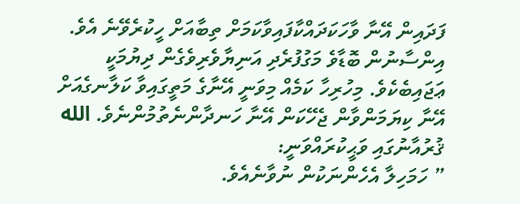ފަދައިން އޭނާ ވާހަކަދައްކާފައިވާކަމަށް ތިބާއަށް ހީކުރެވޭނެ އެވެ. އިންސާނުން ބޮޑާވެ މަގުފުރެދި އަނިޔާވެރިވެގެން ދިޔުމަކީ ޢަޖައިބެކެވެ. މިހުރިހާ ކަމެއް މިވަނީ އޭނާގެ މަތީގައިވާ ކަލާނގެއަށް އޭނާ ކިޔަމަންވާން ޖެހޭކަން އޭނާ ހަނދާންނެތުމުންނެވެ. الله ޤުރުއާނުގައި ވަޙީކުރައްވަނީ:
” ހަމަހިލާ އެހެންނަކުން ނުވާނެއެވެ.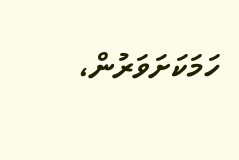ހަމަކަށަވަރުން،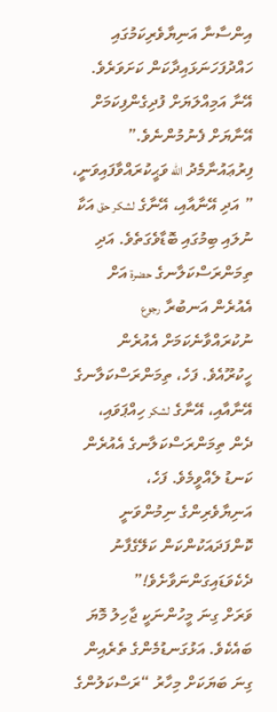އިންސާނާ އަނިޔާވެރިކަމުގައި ހައްދުފަހަނަޅައިދާކަން ކަށަވަރެވެ. އޭނާ އަމިއްލަޔަށް ފުދިގެންފިކަމަށް އޭނާޔަށް ފެނުމުންނެވެ.”
ފިރުޢައުނާމެދު الله ވަޙީކުރައްވާފައިވަނީ،
” އަދި އޭނާއާއި، އޭނާގެ لشكر حق އަކާ ނުލައި ބިމުގައި ބޮޑާވެގަތެވެ. އަދި ތިމަންރަސްކަލާނގެ حضرة އަށް އެއުރެން އަނބުރާ رجوع ނުކުރައްވާނެކަމަށް އެއުރެން ހީކުރޫއެވެ. ފަހެ، ތިމަންރަސްކަލާނގެ އޭނާއާއި، އޭނާގެ لشكر ހިއްޕަވައި، ދެން ތިމަންރަސްކަލާނގެ އެއުރެން ކަނޑު ލެއްވީމެވެ. ފަހެ، އަނިޔާވެރިންގެ ނިމުންވަނީ ކޮންފަދައަކުންކަން ކަލޭގެފާނު ދެކެވަޑައިގަންނަވާށެވެ!”
ވަރަށް ގިނަ މީހުންނަކީ ޖާހިލު މޮޔަ ބައެކެވެ. އަޅުގަނޑުމެންގެ ތެރެއިން ގިނަ ބަޔަކަށް މިހާރު “ރަސްކަލުންގެ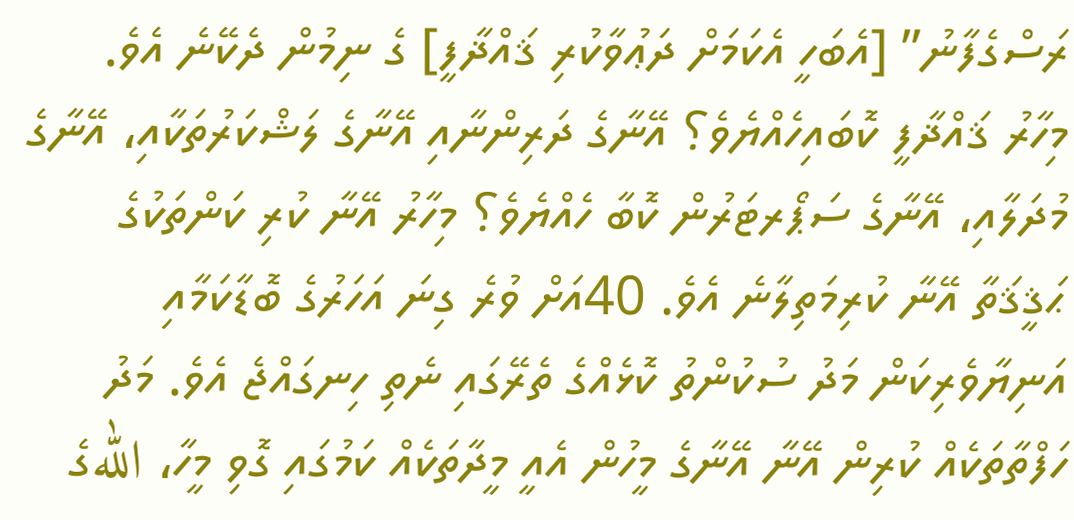ރަސްގެފާނު” [އެބަހީ އެކަމަށް ދަޢުވާކުރި ޤައްޛާފީ] ގެ ނިމުން ދެކޭނެ އެވެ. މިހާރު ޤައްޛާފީ ކޮބައިހެއްޔެވެ؟ އޭނާގެ ދަރިންނާއި އޭނާގެ ލަޝްކަރުތަކާއި، އޭނާގެ މުދަލާއި، އޭނާގެ ސަޕޯރޓަރުން ކޮބާ ހެއްޔެވެ؟ މިހާރު އޭނާ ކުރި ކަންތަކުގެ ޙަޤީޤަތާ އޭނާ ކުރިމަތިލާނެ އެވެ. 40އަށް ވުރެ ގިނަ އަހަރުގެ ބޮޑާކަމާއި އަނިޔާވެރިކަން މަދު ސުކުންތު ކޮޅެއްގެ ތެރޭގައި ނެތި ހިނގައްޖެ އެވެ. މަދު ހަފްތާތަކެއް ކުރިން އޭނާ އޭނާގެ މީހުން އެއީ މީދާތަކެއް ކަމުގައި ގޮވި މީހާ، اللهގެ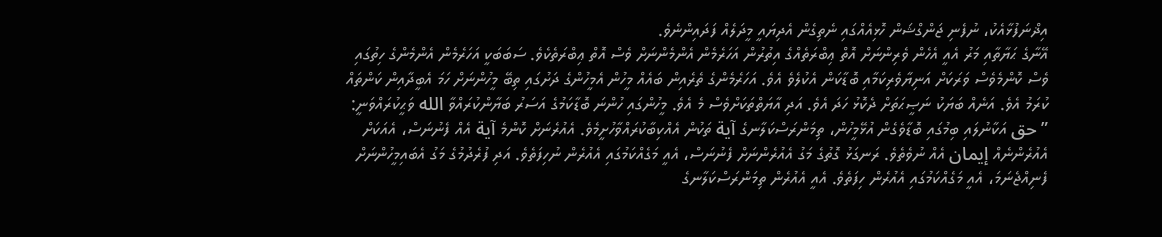އިޛްނަފުޅާއެކު، ނުފެނި ޖަންގްޝަން ހޮޅިއެއްގައި ނެތިގެން އެދިޔައީ މީދަލެއް ފަދައިންނެވެ.
އޭނާގެ ޙަޔާތާއި މަރު އެއީ އެހެން ވެރިންނަށް އޮތް ޢިބްރަތެއްގެ އިތުރުން އަހަރެމެން އެންމެންނަށް ވެސް އޮތް ޢިބްރަތެކެވެ. ސަބަބަކީ އަހަރެމެން އެންމެންގެ ހިތުގައި ވެސް ކޮންމެވެސް ވަރަކަށް އަނިޔާވެރިކަމާއި ބޮޑާކަން އެކުލެވެ އެވެ. އަހަރެމެންގެ ތެރެއިން ބައެއް މީހުން އެމީހުންގެ ދަށުގައި ތިބޭ މީހުންނަށް ހަމަ އެބީދާއިން ކަންތައް ކުރަމު އެވެ. އަނެއް ބަޔަކު ނަޞީޙަތަށް ދެކޮޅު ހަދަ އެވެ. އަދި އާޔަތްތަކަށްވެސް މެ އެވެ. މީހުންގައި ހުންނަ ބޮޑާކަމުގެ އަސަރު ބަޔާންކުރައްވާ الله ވަޙީކުރައްވަނީ:
” حق އަކާނުލައި ބިމުގައި ބޮޑާވެގެން އުޅޭމީހުން، ތިމަންރަސްކަލާނގެ آية ތަކުން އެއްކިބާކުރައްވާހުށީމެވެ. އެއުރެނަށް ކޮންމެ آية އެއް ފެނުނަސް، އެއަކަށް އެއުރެންނެއް إيمان އެއް ނުވެތެވެ. ރަނގަޅު ގޮތުގެ މަގު އެއުރެންނަށް ފެނުނަސް، އެއީ މަގެއްކަމުގައި އެއުރެން ނުހިފަތެވެ. އަދި ފުރެދުމުގެ މަގު އެބައިމީހުންނަށް ފެނިއްޖެނަމަ، އެއީ މަގެއްކަމުގައި އެއުރެން ހިފަތެވެ. އެއީ އެއުރެން ތިމަންރަސްކަލާނގެ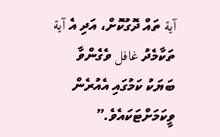آية ތައް ދޮގުކޮށް، އަދި އެ آية ތަކާމެދު غافل ވެގެންވާ ބަޔަކު ކަމުގައި އެއުރެން ވީކަމަށްޓަކައެވެ.”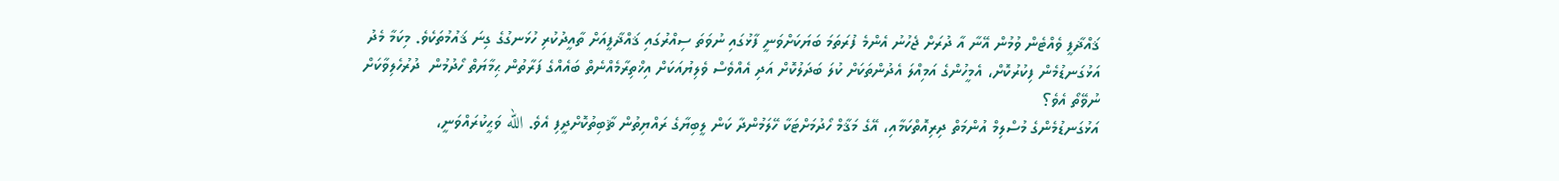ޤައްޛާފީ ވެއްޓެން ވުމުން އޭނާ އާ ދުރަށް ޖެހުނު އެންމެ ފުރަތަމަ ބަޔަކަށްވަނީ ފާޅުގައި ނުވަތަ ސިއްރުގައި ޤައްޛާފީއަށް ތާއީދުކުރި ހުޅަނގުގެ ގިނަ ޤައުމުތަކެވެ. މިކަމާ މެދު އަޅުގަނޑުމެން ފިކުރުކޮށް، އެމީހުންގެ އަމިއްލަ އެދުންތަކަށް ކުލަ ބަދަލުކޮށް އަދި އެއްވެސް ވެލިޔުއަކަށް އިޚްތިރާމެއްނެތް ބައެއްގެ ފަރާތުން ޙިމާޔަތް ހޯދުމުން  ދުރުހެލިވާކަށް ނުވޭތޯ އެވެ؟
އަޅުގަނޑުމެންގެ މުސްލިމް އުންމަތް ދިރިއޮތްކަމާއި، އޭގެ މަޤާމް ހޯދުމަށްޓަކާ ހޭލަމުންދާ ކަން ލީބިޔާގެ ރައްޔިތުން ޘާބިތުކޮށްދީފި އެވެ. الله ވަޙީކުރައްވަނީ،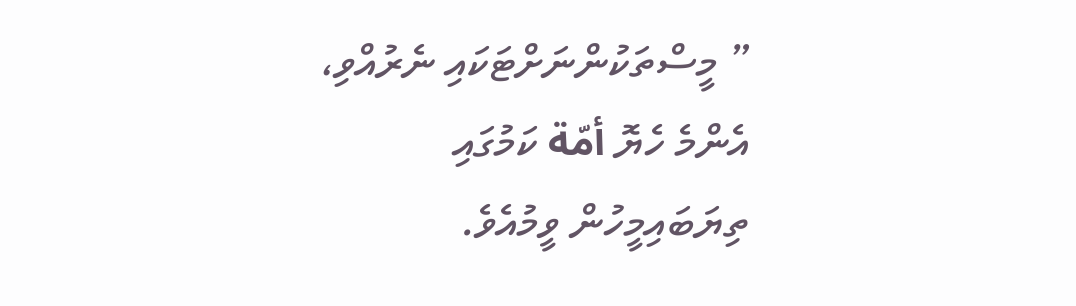” މީސްތަކުންނަށްޓަކައި ނެރުއްވި، އެންމެ ހެޔޮ أمّة ކަމުގައި ތިޔަބައިމީހުން ވީމުއެވެ.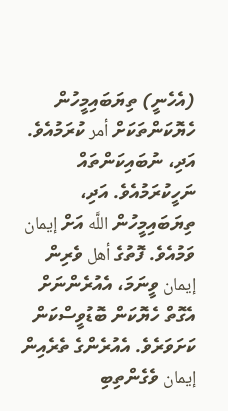(އެހެނީ) ތިޔަބައިމީހުން ހެޔޮކަންތަކަށް أمر ކުރަމުއެވެ. އަދި، ނުބައިކަންތައް ނަހީކުރަމުއެވެ. އަދި، ތިޔަބައިމީހުން اللَّه އަށް إيمان ވަމުއެވެ. ފޮތުގެ أهل ވެރިން إيمان ވީނަމަ، އެއުރެންނަށް އެގޮތް ހެޔޮކަން ބޮޑުވީސްކަން ކަށަވަރެވެ. އެއުރެންގެ ތެރެއިން إيمان ވެގެންތިބި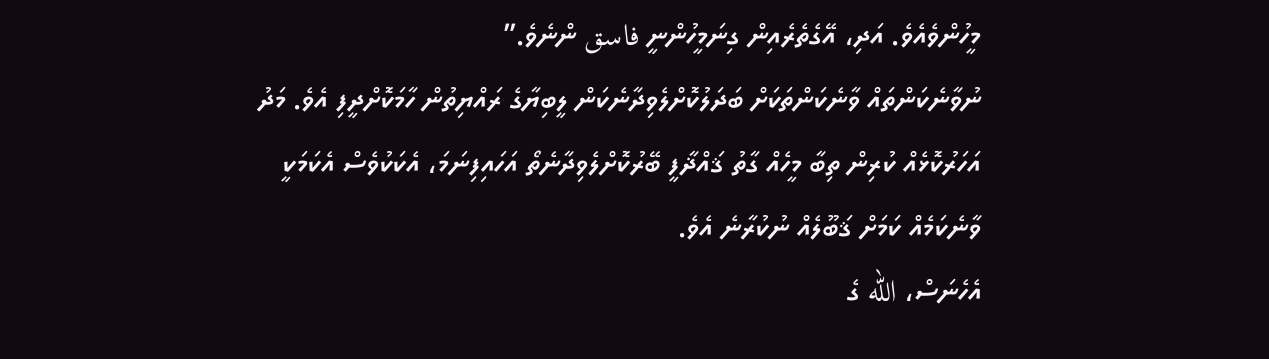މީހުންވެއެވެ. އަދި، އޭގެތެރެއިން ގިނަމީހުންނީ فاسق ންނެވެ.”
ނުވާނެކަންތައް ވާނެކަންތަކަށް ބަދަލުކޮށްލެވިދާނެކަން ލީބިޔާގެ ރައްޔިތުން ހާމަކޮށްދީފި އެވެ. މަދު އަހަރުކޮޅެއް ކުރިން ތިބާ މީހެއް ގާތު ޤައްޛާފީ ބޭރުކޮށްލެވިދާނެތޯ އަހައިފިނަމަ، އެކަކުވެސް އެކަމަކީ ވާނެކަމެއް ކަމަށް ޤަބޫލެއް ނުކުރާނެ އެވެ.
އެހެނަސް، الله ގެ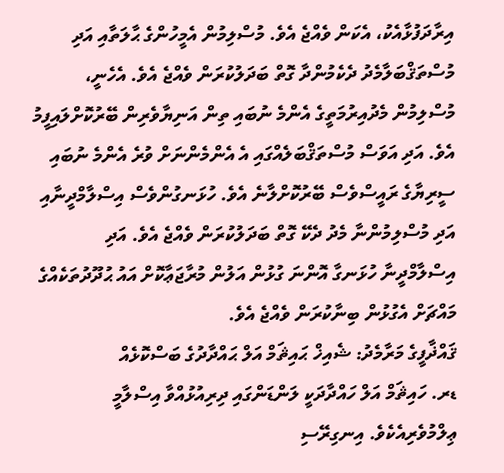އިރާދަފުޅާއެކު، އެކަން ވެއްޖެ އެވެ. މުސްލިމުން އެމީހުންގެ ޙާލަތާއި އަދި މުސްތަޤްބަލާމެދު ދެކެމުންދާ ގޮތް ބަދަލުކުރަން ވެއްޖެ އެވެ. އެހެނީ، މުސްލިމުން މެދުއިރުމަތީގެ އެންމެ ނުބައި ތިން އަނިޔާވެރިން ބޭރުކޮށްލައިފީމު އެވެ. އަދި އަވަސް މުސްތަޤްބަލެއްގައި އެ އެންމެންނަށް ވުރެ އެންމެ ނުބައި ސީރިޔާގެ ރައީސްވެސް ބޭރުކޮށްލާނެ އެވެ. ހުޅަނގުންވެސް އިސްލާމްދީނާއި އަދި މުސްލިމުންނާ މެދު ދެކޭ ގޮތް ބަދަލުކުރަން ވެއްޖެ އެވެ. އަދި އިސްލާމްދީނާ ހުޅަނގާ އޮންނަ ގުޅުން އަލުން މުރާޖަޢާކޮށް އައު ޙުދޫދުތަކެއްގެ މައްޗަށް އެގުޅުން ބިނާކުރަން ވެއްޖެ އެވެ.
ޤައްޛާފީގެ މަރާމެދު: ޝެއިޚް ޙައިޘަމް އަލް ޙައްދާދުގެ ބަސްކޮޅެއް
ޑރ. ހައިޘަމް އަލް ހައްދާދަކީ ލަންޑަންގައި ދިރިއުޅުއްވާ އިސްލާމީ ޢިލްމުވެރިއެކެވެ. އިނގިރޭސި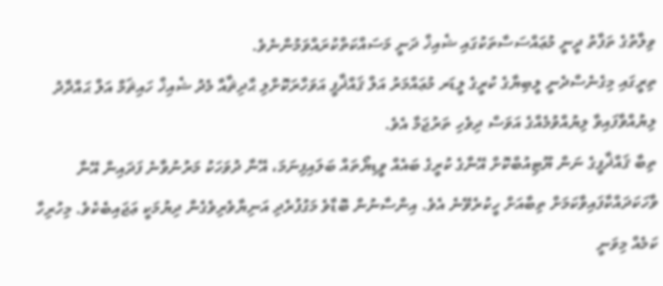ވިލާތުގެ ތަފާތު ދީނީ މުޢައްސަސާތަކުގައި ޝެއިޚް ދަނީ މަސައްކަތްކުރައްވަމުންނެވެ.
ތިރީގައި މިގެނެސްދެނީ ލީބިޔާގެ ކުރީގެ ލީޑަރ މުޢައްމަރު އަލް ޤައްޛާފީ އަވަހާރަކޮށްލި ޙާދިޘާއާ މެދު ޝެއިޚް ހައިޘަމް އަލް ޙައްދާދު ލިޔުއްވާފައިވާ ލިޔުއްވުމެއްގެ އަވަސް ދިވެހި ތަރުޖަމާ އެވެ.
ތިބާ ޤައްޛާފީގެ ނަން ޔޫޓިއުބްކޮށް އޭނާގެ ކުރީގެ ބައެއް ވީޑިޔޯތައް ބަލައިފިނަމަ، އޭނާ ދުވަހަކު މަރުނުވާނެ ފަދައިން އޭނާ ވާހަކަދައްކާފައިވާކަމަށް ތިބާއަށް ހީކުރެވޭނެ އެވެ. އިންސާނުން ބޮޑާވެ މަގުފުރެދި އަނިޔާވެރިވެގެން ދިޔުމަކީ ޢަޖައިބެކެވެ. މިހުރިހާ ކަމެއް މިވަނީ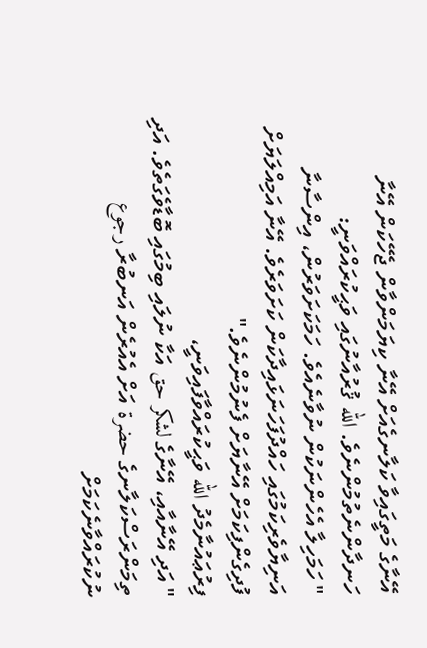އޭނާގެ މަތީގައިވާ ކަލާނގެއަށް އޭނާ ކިޔަމަންވާން ޖެހޭކަން އޭނާ ހަނދާންނެތުމުންނެވެ. الله ޤުރުއާނުގައި ވަޙީކުރައްވަނީ:
" ހަމަހިލާ އެހެންނަކުން ނުވާނެއެވެ. ހަމަކަށަވަރުން، އިންސާނާ އަނިޔާވެރިކަމުގައި ހައްދުފަހަނަޅައިދާކަން ކަށަވަރެވެ. އޭނާ އަމިއްލަޔަށް ފުދިގެންފިކަމަށް އޭނާޔަށް ފެނުމުންނެވެ."
ފިރުޢައުނާމެދު الله ވަޙީކުރައްވާފައިވަނީ،
" އަދި އޭނާއާއި، އޭނާގެ لشكر حق އަކާ ނުލައި ބިމުގައި ބޮޑާވެގަތެވެ. އަދި ތިމަންރަސްކަލާނގެ حضرة އަށް އެއުރެން އަނބުރާ رجوع ނުކުރައްވާނެކަމަށް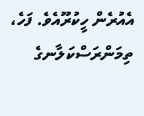އެއުރެން ހީކުރޫއެވެ. ފަހެ، ތިމަންރަސްކަލާނގެ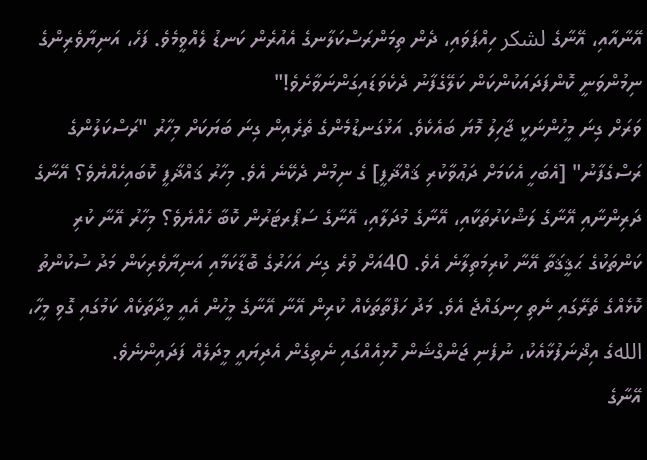އޭނާއާއި، އޭނާގެ لشكر ހިއްޕަވައި، ދެން ތިމަންރަސްކަލާނގެ އެއުރެން ކަނޑު ލެއްވީމެވެ. ފަހެ، އަނިޔާވެރިންގެ ނިމުންވަނީ ކޮންފަދައަކުންކަން ކަލޭގެފާނު ދެކެވަޑައިގަންނަވާށެވެ!"
ވަރަށް ގިނަ މީހުންނަކީ ޖާހިލު މޮޔަ ބައެކެވެ. އަޅުގަނޑުމެންގެ ތެރެއިން ގިނަ ބަޔަކަށް މިހާރު "ރަސްކަލުންގެ ރަސްގެފާނު" [އެބަހީ އެކަމަށް ދަޢުވާކުރި ޤައްޛާފީ] ގެ ނިމުން ދެކޭނެ އެވެ. މިހާރު ޤައްޛާފީ ކޮބައިހެއްޔެވެ؟ އޭނާގެ ދަރިންނާއި އޭނާގެ ލަޝްކަރުތަކާއި، އޭނާގެ މުދަލާއި، އޭނާގެ ސަޕޯރޓަރުން ކޮބާ ހެއްޔެވެ؟ މިހާރު އޭނާ ކުރި ކަންތަކުގެ ޙަޤީޤަތާ އޭނާ ކުރިމަތިލާނެ އެވެ. 40އަށް ވުރެ ގިނަ އަހަރުގެ ބޮޑާކަމާއި އަނިޔާވެރިކަން މަދު ސުކުންތު ކޮޅެއްގެ ތެރޭގައި ނެތި ހިނގައްޖެ އެވެ. މަދު ހަފްތާތަކެއް ކުރިން އޭނާ އޭނާގެ މީހުން އެއީ މީދާތަކެއް ކަމުގައި ގޮވި މީހާ، اللهގެ އިޛްނަފުޅާއެކު، ނުފެނި ޖަންގްޝަން ހޮޅިއެއްގައި ނެތިގެން އެދިޔައީ މީދަލެއް ފަދައިންނެވެ.
އޭނާގެ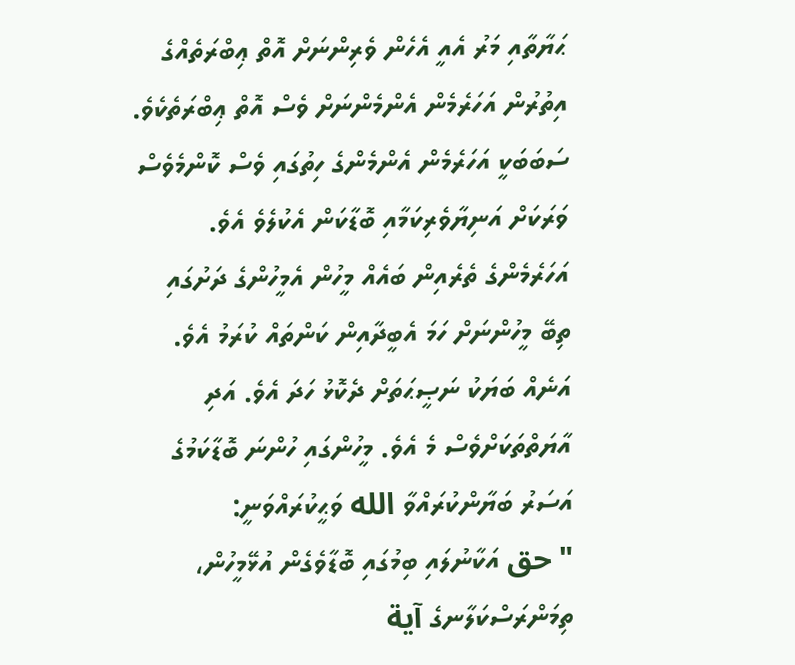ޙަޔާތާއި މަރު އެއީ އެހެން ވެރިންނަށް އޮތް ޢިބްރަތެއްގެ އިތުރުން އަހަރެމެން އެންމެންނަށް ވެސް އޮތް ޢިބްރަތެކެވެ. ސަބަބަކީ އަހަރެމެން އެންމެންގެ ހިތުގައި ވެސް ކޮންމެވެސް ވަރަކަށް އަނިޔާވެރިކަމާއި ބޮޑާކަން އެކުލެވެ އެވެ. އަހަރެމެންގެ ތެރެއިން ބައެއް މީހުން އެމީހުންގެ ދަށުގައި ތިބޭ މީހުންނަށް ހަމަ އެބީދާއިން ކަންތައް ކުރަމު އެވެ. އަނެއް ބަޔަކު ނަޞީޙަތަށް ދެކޮޅު ހަދަ އެވެ. އަދި އާޔަތްތަކަށްވެސް މެ އެވެ. މީހުންގައި ހުންނަ ބޮޑާކަމުގެ އަސަރު ބަޔާންކުރައްވާ الله ވަޙީކުރައްވަނީ:
" حق އަކާނުލައި ބިމުގައި ބޮޑާވެގެން އުޅޭމީހުން، ތިމަންރަސްކަލާނގެ آية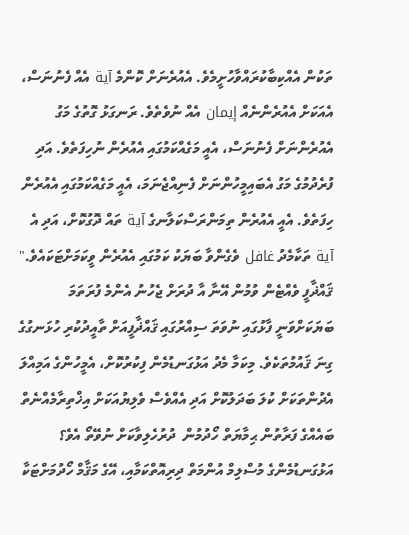ތަކުން އެއްކިބާކުރައްވާހުށީމެވެ. އެއުރެނަށް ކޮންމެ آية އެއް ފެނުނަސް، އެއަކަށް އެއުރެންނެއް إيمان އެއް ނުވެތެވެ. ރަނގަޅު ގޮތުގެ މަގު އެއުރެންނަށް ފެނުނަސް، އެއީ މަގެއްކަމުގައި އެއުރެން ނުހިފަތެވެ. އަދި ފުރެދުމުގެ މަގު އެބައިމީހުންނަށް ފެނިއްޖެނަމަ، އެއީ މަގެއްކަމުގައި އެއުރެން ހިފަތެވެ. އެއީ އެއުރެން ތިމަންރަސްކަލާނގެ آية ތައް ދޮގުކޮށް، އަދި އެ آية ތަކާމެދު غافل ވެގެންވާ ބަޔަކު ކަމުގައި އެއުރެން ވީކަމަށްޓަކައެވެ."
ޤައްޛާފީ ވެއްޓެން ވުމުން އޭނާ އާ ދުރަށް ޖެހުނު އެންމެ ފުރަތަމަ ބަޔަކަށްވަނީ ފާޅުގައި ނުވަތަ ސިއްރުގައި ޤައްޛާފީއަށް ތާއީދުކުރި ހުޅަނގުގެ ގިނަ ޤައުމުތަކެވެ. މިކަމާ މެދު އަޅުގަނޑުމެން ފިކުރުކޮށް، އެމީހުންގެ އަމިއްލަ އެދުންތަކަށް ކުލަ ބަދަލުކޮށް އަދި އެއްވެސް ވެލިޔުއަކަށް އިޚްތިރާމެއްނެތް ބައެއްގެ ފަރާތުން ޙިމާޔަތް ހޯދުމުން  ދުރުހެލިވާކަށް ނުވޭތޯ އެވެ؟
އަޅުގަނޑުމެންގެ މުސްލިމް އުންމަތް ދިރިއޮތްކަމާއި، އޭގެ މަޤާމް ހޯދުމަށްޓަކާ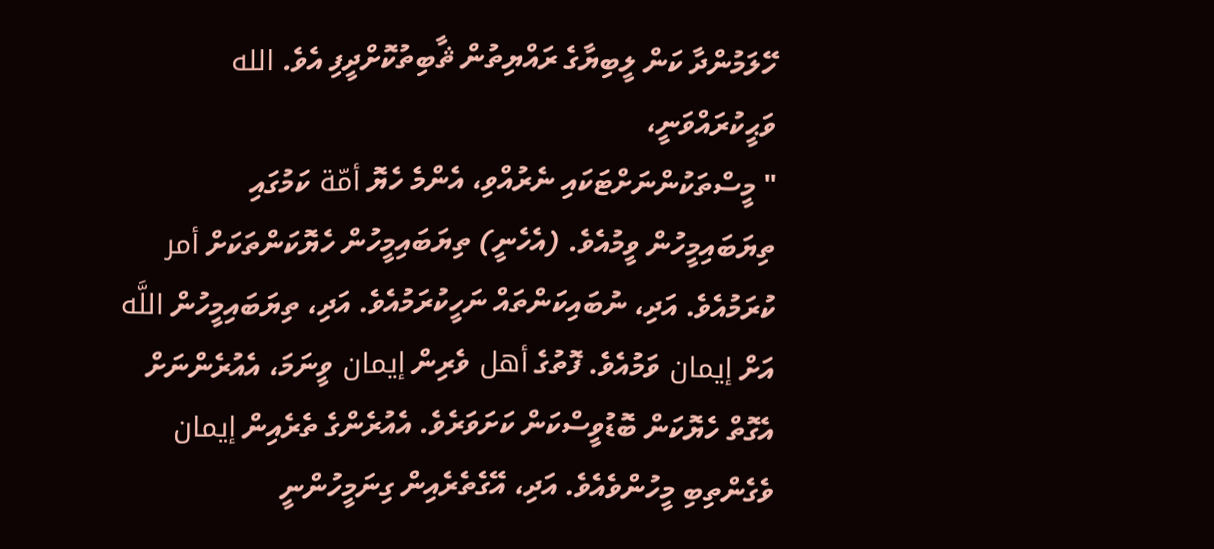ހޭލަމުންދާ ކަން ލީބިޔާގެ ރައްޔިތުން ޘާބިތުކޮށްދީފި އެވެ. الله ވަޙީކުރައްވަނީ،
" މީސްތަކުންނަށްޓަކައި ނެރުއްވި، އެންމެ ހެޔޮ أمّة ކަމުގައި ތިޔަބައިމީހުން ވީމުއެވެ. (އެހެނީ) ތިޔަބައިމީހުން ހެޔޮކަންތަކަށް أمر ކުރަމުއެވެ. އަދި، ނުބައިކަންތައް ނަހީކުރަމުއެވެ. އަދި، ތިޔަބައިމީހުން اللَّه އަށް إيمان ވަމުއެވެ. ފޮތުގެ أهل ވެރިން إيمان ވީނަމަ، އެއުރެންނަށް އެގޮތް ހެޔޮކަން ބޮޑުވީސްކަން ކަށަވަރެވެ. އެއުރެންގެ ތެރެއިން إيمان ވެގެންތިބި މީހުންވެއެވެ. އަދި، އޭގެތެރެއިން ގިނަމީހުންނީ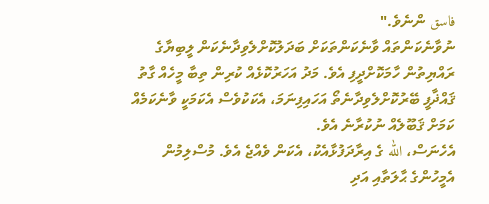فاسق ންނެވެ."
ނުވާނެކަންތައް ވާނެކަންތަކަށް ބަދަލުކޮށްލެވިދާނެކަން ލީބިޔާގެ ރައްޔިތުން ހާމަކޮށްދީފި އެވެ. މަދު އަހަރުކޮޅެއް ކުރިން ތިބާ މީހެއް ގާތު ޤައްޛާފީ ބޭރުކޮށްލެވިދާނެތޯ އަހައިފިނަމަ، އެކަކުވެސް އެކަމަކީ ވާނެކަމެއް ކަމަށް ޤަބޫލެއް ނުކުރާނެ އެވެ.
އެހެނަސް، الله ގެ އިރާދަފުޅާއެކު، އެކަން ވެއްޖެ އެވެ. މުސްލިމުން އެމީހުންގެ ޙާލަތާއި އަދި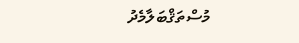މުސްތަޤްބަލާމެދު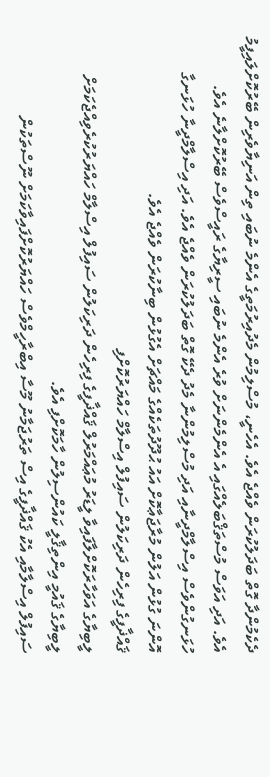ދެކެމުންދާ ގޮތް ބަދަލުކުރަން ވެއްޖެ އެވެ. އެހެނީ، މުސްލިމުން މެދުއިރުމަތީގެ އެންމެ ނުބައި ތިން އަނިޔާވެރިން ބޭރުކޮށްލައިފީމު އެވެ. އަދި އަވަސް މުސްތަޤްބަލެއްގައި އެ އެންމެންނަށް ވުރެ އެންމެ ނުބައި ސީރިޔާގެ ރައީސްވެސް ބޭރުކޮށްލާނެ އެވެ. ހުޅަނގުންވެސް އިސްލާމްދީނާއި އަދި މުސްލިމުންނާ މެދު ދެކޭ ގޮތް ބަދަލުކުރަން ވެއްޖެ އެވެ. އަދި އިސްލާމްދީނާ ހުޅަނގާ އޮންނަ ގުޅުން އަލުން މުރާޖަޢާކޮށް އައު ޙުދޫދުތަކެއްގެ މައްޗަށް އެގުޅުން ބިނާކުރަން ވެއްޖެ އެވެ.
ޤައްޛާފީގެ ފިރިހެން ދަރިކަލުން ސައިފުލް އިސްލާމް ހައްޔަރުކޮށްފި
ލީބިޔާގެ އަވަހާރަކޮށްލާފައިވާ ލީޑަރު މުޢައްމަރުލް ޤައްޛާފީގެ ފިރިހެން ދަރިކަލުން ސައިފުލް އިސްލާމް ހައްޔަރުކުރެވިއްޖެކަމަށް ލީބިޔާގެ ޤައުމީ އިންތިޤާލީ ކައުންސިލުން ހާމަކޮށްފި އެވެ.
ސައިފުލް އިސްލާމާއި އެކު ޤައްޛާފީގެ އިސް ތަރުޖަމާނު މޫސާ އިބްރާހީމްވެސް ހައްޔަރުކޮށްފައިވާކަމަށް ނޫސްތަކުން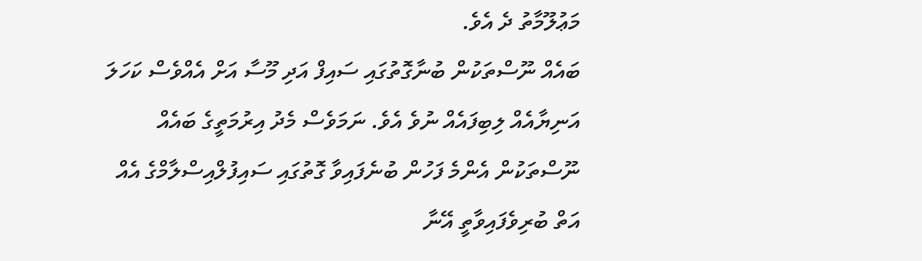މަޢުލޫމާތު ދެ އެވެ.
ބައެއް ނޫސްތަކުން ބުނާގޮތުގައި ސައިފް އަދި މޫސާ އަށް އެއްވެސް ކަހަލަ އަނިޔާއެއް ލިބިފައެއް ނުވެ އެވެ. ނަމަވެސް މެދު އިރުމަތީގެ ބައެއް ނޫސްތަކުން އެންމެ ފަހުން ބުނެފައިވާ ގޮތުގައި ސައިފުލްއިސްލާމްގެ އެއް އަތް ބުރިވެފައިވާތީ އޭނާ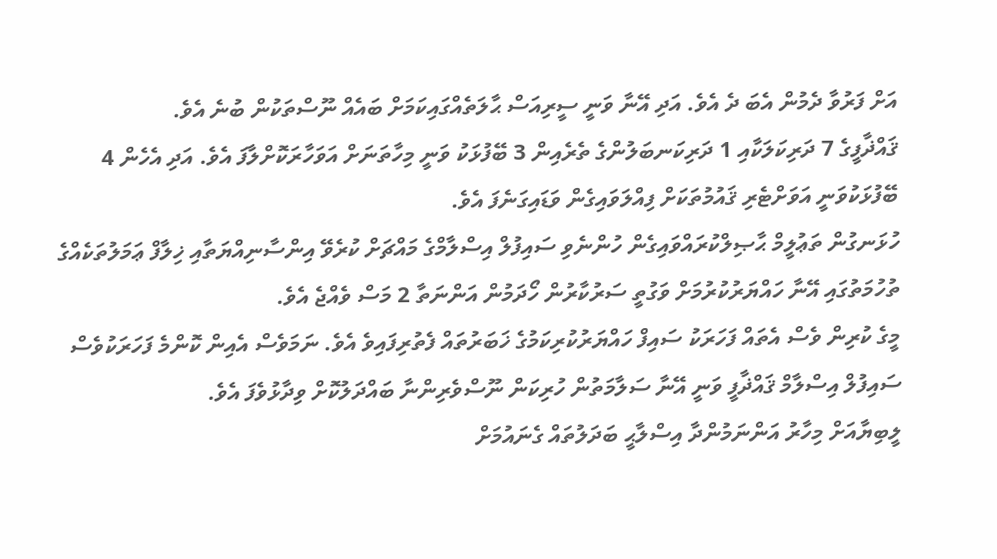އަށް ފަރުވާ ދެމުން އެބަ ދެ އެވެ. އަދި އޭނާ ވަނީ ސީރިއަސް ޙާލަތެއްގައިކަމަށް ބައެއް ނޫސްތަކުން ބުނެ އެވެ.
ޤައްޛާފީގެ 7 ދަރިކަލަކާއި 1 ދަރިކަނބަލުންގެ ތެރެއިން 3 ބޭފުޅަކު ވަނީ މިހާތަނަށް އަވަހާރަކޮށްލާފަ އެވެ. އަދި އެހެން 4 ބޭފުޅަކުވަނީ އަވަށްޓެރި ޤައުމުތަކަށް ފިއްލަވައިގެން ވަޑައިގަނެފަ އެވެ.
ހުޅަނގުން ތަޢުލީމް ޙާޞިލްކުރައްވައިގެން ހުންނެވި ސައިފުލް އިސްލާމްގެ މައްޗަށް ކުރެވޭ އިންސާނިއްޔަތާއި ޚިލާފް ޢަމަލުތަކެއްގެ ތުހުމަތުގައި އޭނާ ހައްޔަރުކުރުމަށް ވަގުތީ ސަރުކާރުން ހޯދަމުން އަންނަތާ 2 މަސް ވެއްޖެ އެވެ.
މީގެ ކުރިން ވެސް އެތައް ފަހަރަކު ސައިފް ހައްޔަރުކުރިކަމުގެ ޚަބަރުތައް ފެތުރިފައިވެ އެވެ. ނަމަވެސް އެއިން ކޮންމެ ފަހަރަކުވެސް ސައިފުލް އިސްލާމް ޤައްޛާފީ ވަނީ އޭނާ ސަލާމަތުން ހުރިކަން ނޫސްވެރިންނާ ބައްދަލުކޮށް ވިދާޅުވެފަ އެވެ.
ލީބިޔާއަށް މިހާރު އަންނަމުންދާ އިސްލާޙީ ބަދަލުތައް ގެނައުމަށް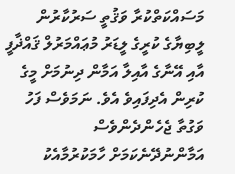މަސައްކަތްކުރާ ވަޤުތީ ސަރުކާރުން ލީބިޔާގެ ކުރީގެ ލީޑަރު މުޢައްމަރުލް ޤައްޛާފީ އާއި އޭނާގެ އާއިލާ އަމާން ދިނުމަށް މީގެ ކުރިން އެދިފައިވެ އެވެ. ނަމަވެސް ފަހު ވަގުތާ ޖެހެންދެންވެސް އަމާންނުދޭނެކަމަށް ހާމަކުރުމާއެކު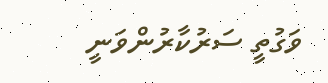ވަގުތީ ސަރުކާރުންވަނީ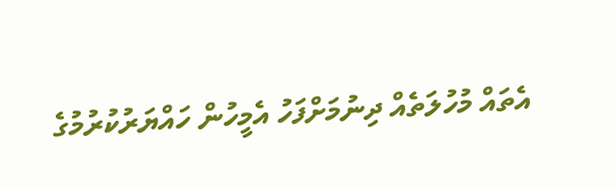އެތައް މުހުލަތެއް ދިނުމަށްފަހު އެމީހުން ހައްޔަރުކުރުމުގެ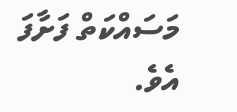މަސައްކަތް ފަށާފަ އެވެ.